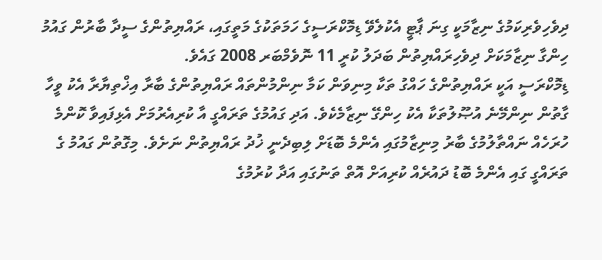ދިވެހިވެރިކަމުގެ ނިޒާމަކީ ގިނަ ޕާޓީ އެކުލެވޭ ޑިމޮކްރަސީގެ ހަމަތަކުގެ މަތީގައި، ރައްޔިތުންގެ ސީދާ ބާރުން ގައުމު ހިންގާ ނިޒާމަކަށް ދިވެހިރައްޔިތުން ބަދަލު ކުރީ 11 ނޮވެމްބަރ 2008 ގައެވެ.
ޑިމޮކްރަސީ އަކީ ރައްޔިތުންގެ ހައްގު ތަކާ މިނިވަން ކަމާ ނިންމުންތައް ރައްޔިތުންގެ ބާރާ އިޚްތިޔާރާ އެކު ވީހާ ގާތުން ނިންމޭނެ އުޞޫލުތަކާ އެކު ހިންގޭ ނިޒާމެކެވެ. އަދި ގައުމުގެ ތަރައްގީ އާ ކުރިއެރުމަށް އެޅިފައިވާ ކޮންމެ ހުރަހެއް ނައްތާލުމުގެ ބާރު މިނިޒާމުގައި އެންމެ ބޮޑަށް ލިބިދެނީ ޚުދު ރައްޔިތުން ނަށެވެ. މިގޮތުން ގައުމު ގެ ތަރައްގީ ގައި އެންމެ ބޮޑު ދައުރެއް ކުރިއަށް އޮތް ތަނުގައި އަދާ ކުރުމުގެ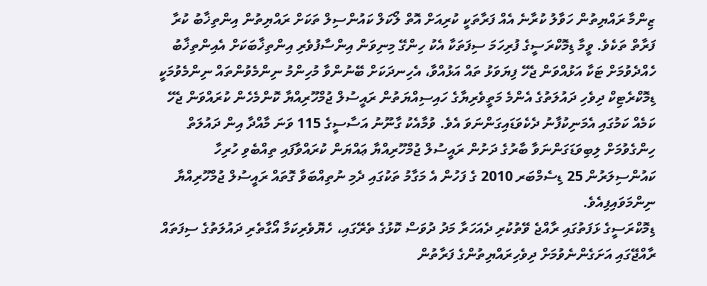ޒިންމާ ރައްޔިތުން ހަވާލު ކުރާނެ އެއް ފަރާތަކީ ކުރިއަށް އޮތް ލޯކަލް ކައުންސިލް ތަކަށް ރައްޔިތުން އިންތިޚާބު ކުރާ ފަރާތް ތަކެވެ. ވީމާ ޑިމޮކްރަސީގެ ފުރިހަމަ ސިފަތަކާ އެކު ހިންގޭ މިނިވަން އިންސާފުވެރި އިންތިޚާބަކަށް އެއިންތިޚާބު ހެއްދެވުމަށް ޓަކާ އަޅުއްވަން ޖެހޭ ފިޔަވަޅު ތައް އަޅުއްވާ، އެހިނދަކަށް ބޭނުންވާ މުހިންމު ނިންމެވުންތައް ނިންމެވުމަކީ ޑިމޮކްރެޓިކް ދިވެހި ދައުލަތުގެ އެންމެ މަތީވެރިޔާގެ ހައިސިއްޔަތުން ރައީސުލް ޖުމްހޫރިއްޔާ ކޮންމެހެން ކުރައްވަން ޖެހޭ ކަމެއް ކަމުގައި އެމަނިކުފާނު ދެކެވަޑައިގަންނަވަ އެވެ. ވުމާއެކު ގާނޫނު އަސާސީގެ 115 ވަނަ މާއްދާ އިން ދައުލަތް ހިންގެވުމަށް ލިބިވަޑަގަންނަވާ ބާރުގެ ދަށުން ރައީސުލް ޖުމްހޫރިއްޔާ ޢައްޔަން ކުރައްވާފައި ތިއްބެވި ހުރިހާ ކައުންސިލަރުން 25 ޑިސެމްބަރ 2010 ގެ ފަހުން އެ މަގާމު ތަކުގައި ދެމި ނުތިއްބަވާ ގޮތައް ރައީސުލް ޖުމްހޫރިއްޔާ ނިންމަވައިފިއެވެ.
ޑިމޮކްރަސީގެ ޅަފަތުގައި ރާއްޖެ ވޭތުކުރި ދެއަހަރާ މަދު ދުވަސް ކޮޅުގެ ތެރޭގައި، ހެޔޮވެރިކަމާ އޯގާތެރި ދައުލަތުގެ ސިފަތައް ރާއްޖޭގައި އަށަގެންނެވުމަށް ދިވެހިރައްޔިތުންގެ ފަރާތުން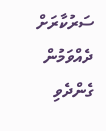ސަރުކާރަށް ދެއްވަމުން ގެންދެވި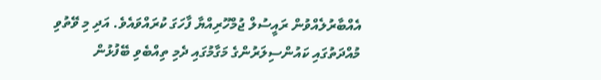އެއްބާރުލެއްވުން ރައީސުލް ޖުމްހޫރިއްޔާ ފާހަގަ ކުރައްވައެވެ. އަދި މި ވޭތުވި މުއްދަތުގައި ކައުންސިލަރުންގެ މަގާމުގައި ދެމި ތިއްބެވި ބޭފުޅުން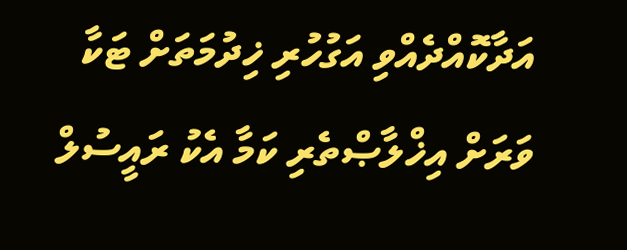އަދާކޮއްދެއްވި އަގުހުރި ޚިދުމަތަށް ޓަކާ ވަރަށް އިޚްލާޞްތެރި ކަމާ އެކު ރައީސުލް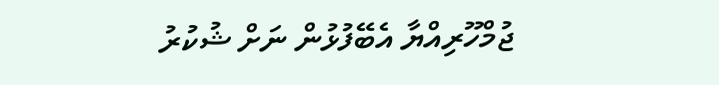ޖުމްހޫރިއްޔާ އެބޭފުޅުން ނަށް ޝުކުރު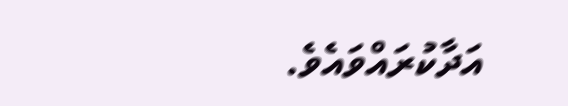އަދާކުރައްވައެވެ.